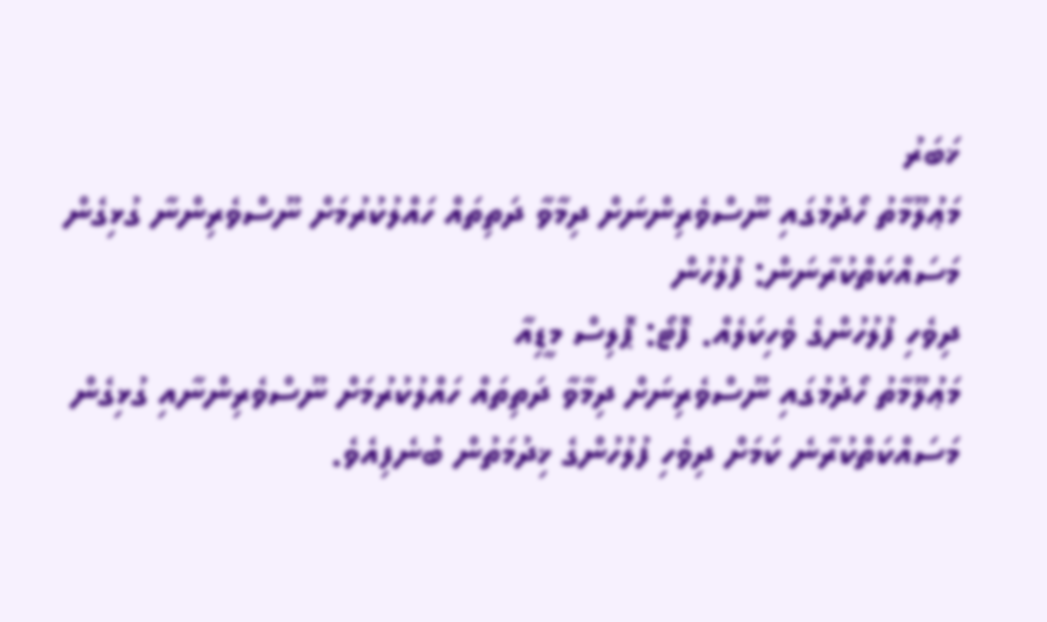ޚަބަރު
މަޢުލޫމާތު ހޯދުމުގައި ނޫސްވެރިންނަށް ދިމާވާ ދަތިތައް ހައްލުކުރުމަށް ނޫސްވެރިންނާ ގުޅިގެން މަސައްކަތްކުރާނަން: ފުލުހުން
ދިވެހި ފުލުހުންގެ ވެހިކަލެއް. ފޮޓޯ: ޕޮލިސް މީޑިއާ
މަޢުލޫމާތު ހޯދުމުގައި ނޫސްވެރިނަށް ދިމާވާ ދަތިތައް ހައްލުކުރުމަށް ނޫސްވެރިންނާއި ގުޅިގެން މަސައްކަތްކުރާނެ ކަމަށް ދިވެހި ފުލުހުންގެ ޚިދުމަތުން ބުނެފިއެވެ.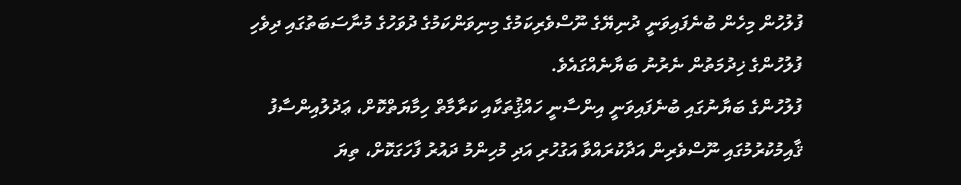ފުލުހުން މިހެން ބުނެފައިވަނީ ދުނިޔޭގެ ނޫސްވެރިކަމުގެ މިނިވަންކަމުގެ ދުވަހުގެ މުނާސަބަތުގައި ދިވެހި ފުލުހުންގެ ޚިދުމަތުން ނެރުނު ބަޔާނެއްގައެވެ.
ފުލުހުންގެ ބަޔާނުގައި ބުނެފައިވަނީ އިންސާނީ ހައްޤުިތަކާއި ކަރާމާތް ހިމާޔަތްކޮށް، ޢަދުލުއިންސާފު ޤާއިމުކުރުމުގައި ނޫސްވެރިން އަދާކުރައްވާ އަގުހުރި އަދި މުހިންމު ދައުރު ފާހަގަކޮށް، ތިޔަ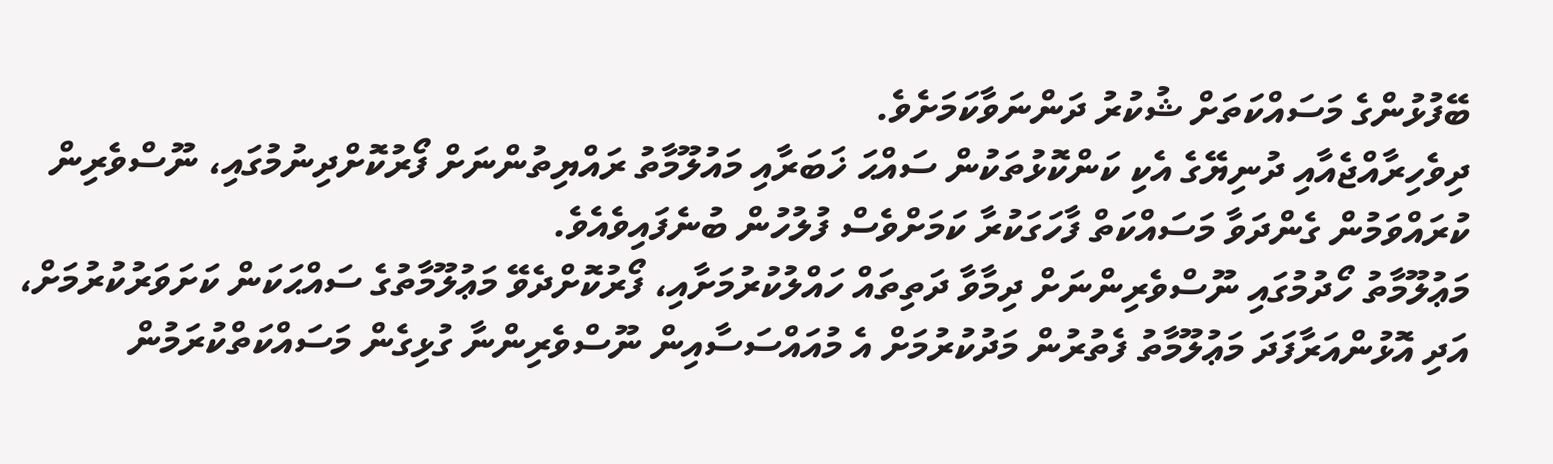ބޭފުޅުންގެ މަސައްކަތަށް ޝުކުރު ދަންނަވާކަމަށެވެ.
ދިވެހިރާއްޖެއާއި ދުނިޔޭގެ އެކި ކަންކޮޅުތަކުން ސައްޙަ ޚަބަރާއި މައުލޫމާތު ރައްޔިތުންނަށް ފޯރުކޮށްދިނުމުގައި، ނޫސްވެރިން ކުރައްވަމުން ގެންދަވާ މަސައްކަތް ފާހަގަކުރާ ކަމަށްވެސް ފުލުހުން ބުނެފައިވެއެވެ.
މަޢުލޫމާތު ހޯދުމުގައި ނޫސްވެރިންނަށް ދިމާވާ ދަތިތައް ހައްލުކުރުމަށާއި، ފޯރުކޮށްދެވޭ މަޢުލޫމާތުގެ ސައްޙަކަން ކަށަވަރުކުރުމަށް، އަދި އޮޅުންއަރާފަދަ މަޢުލޫމާތު ފެތުރުން މަދުކުރުމަށް އެ މުއައްސަސާއިން ނޫސްވެރިންނާ ގުޅިގެން މަސައްކަތްކުރަމުން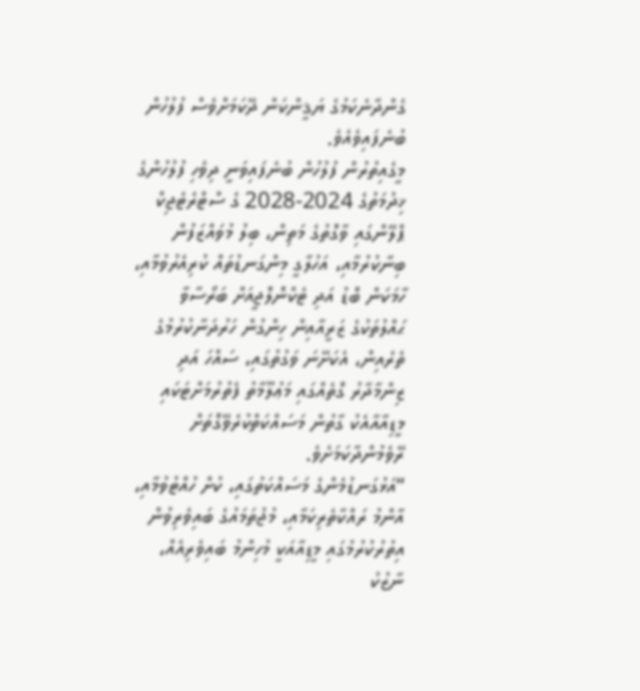ގެންދާނެކަމުގެ ޔަޤީންކަން ދޭކަމަށްވެސް ފުލުހުން ބުނެފައިވެއެވެ.
މީގެއިތުރުން ފުލުހުން ބުނެފައިވަނީ ދިވެހި ފުލުހުންގެ ޚިދުމަތުގެ 2024-2028 ގެ ސްޓްރެޓެޖިކް ޕްލޭންގައި ވާގޮތުގެ މަތިން، ބިލު މުވައްޒަފުން ބިނާކުރުމާއި، އަހުލާގީ މިންގަނޑުތައް ކުރިއެރުވުމާއި، ހާމަކަން ބޮޑު އަދި ޓެކްނޮލޮޖީއަށް ބަރޯސާވާ ޙައްލުތަކުގެ ޒަރީއާއިން ހިންގުން ހަރުދަނާކުރުމުގެ ތެރެއިން، އެކަށޭނަ ވަގުތުގައި، ސައްހަ އަދި ޒިންމާދާރު ގޮތެއްގައި މަޢުލޫމާތު ފެތުރުމަށްޓަކައި މީޑިއާއާއެކު ގާތުން މަސައްކަތްކުރެވޭގޮތަށް ރޭވެމުންދާކަމަށެވެ.
“އަޅުގަނޑުމެންގެ މަސައްކަތުގައި، ކުށް ހުއްޓުވުމާއި، އާންމު ރައްކާތެރިކަމާއި، މުޖުތަމައުގެ ބައިވެރިވުން އިތުރުކުރުމުގައި މީޑިއާއަކީ މުހިންމު ބައިވެރިއެއް، ނާޒުކު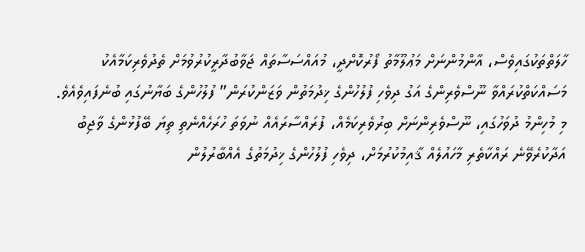ހާލަތްތަކުގައިވެސް، އާންމުންނަށް މަޢުލޫމާތު ފޯރުކޮށްދީ، މުއައްސަސާތައް ޖަވާބުދާރީކުރުވުމަށް ތެދުވެރިކަމާއެކު މަސައްކަތްކުރައްވާ ނޫސްވެރިންގެ އަގު ދިވެހި ފުލުހުންގެ ޚިދުމަތުން ވަޒަންކުރަން” ފުލުހުންގެ ބަޔާނުގައި ބުނެފައިވެއެވެ.
މި މުހިންމު ދުވަހުގައި، ނޫސްވެރިންނަށް ބިރުވެރިކަމެއް، ފުރައްސާރައެއް ނުވަތަ ހުރަހެއްނެތި ތިޔަ ބޭފުޅުންގެ ވާޖިބު އަދާކުރެވޭނެ ރައްކާތެރި މާހައުލެއް ޤާއިމުކުރުމަށް، ދިވެހި ފުލުހުންގެ ޚިދުމަތުގެ އެއްބާރުލުން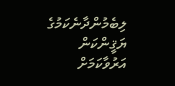ލިބެމުންދާނެކަމުގެ ޔަޤީންކަން އަރުވާކަމަށް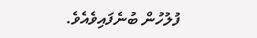ފުލުހުން ބުނެފައިވެއެވެ.